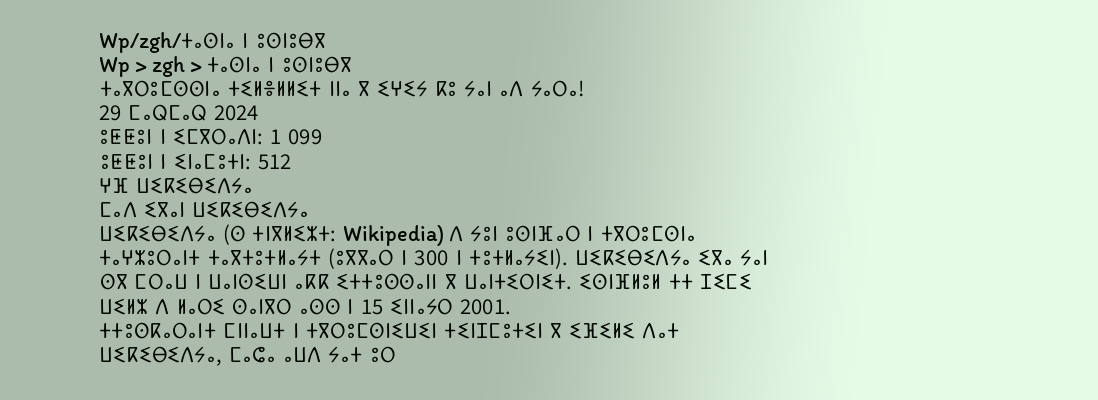Wp/zgh/ⵜⴰⵙⵏⴰ ⵏ ⵓⵙⵏⵓⴱⴳ
Wp > zgh > ⵜⴰⵙⵏⴰ ⵏ ⵓⵙⵏⵓⴱⴳ
ⵜⴰⴳⵔⵓⵎⵙⵙⵏⴰ ⵜⵉⵍⴻⵍⵍⵉⵜ ⵏⵏⴰ ⴳ ⵉⵖⵉⵢ ⴽⵓ ⵢⴰⵏ ⴰⴷ ⵢⴰⵔⴰ!
29 ⵎⴰⵕⵎⴰⵕ 2024
ⵓⵟⵟⵓⵏ ⵏ ⵉⵎⴳⵔⴰⴷⵏ: 1 099
ⵓⵟⵟⵓⵏ ⵏ ⵉⵏⴰⵎⵓⵜⵏ: 512
ⵖⴼ ⵡⵉⴽⵉⴱⵉⴷⵢⴰ
ⵎⴰⴷ ⵉⴳⴰⵏ ⵡⵉⴽⵉⴱⵉⴷⵢⴰ
ⵡⵉⴽⵉⴱⵉⴷⵢⴰ (ⵙ ⵜⵏⴳⵍⵉⵣⵜ: Wikipedia) ⴷ ⵢⵓⵏ ⵓⵙⵏⴼⴰⵔ ⵏ ⵜⴳⵔⵓⵎⵙⵏⴰ ⵜⴰⵖⵣⵓⵔⴰⵏⵜ ⵜⴰⴳⵜⵓⵜⵍⴰⵢⵜ (ⵓⴳⴳⴰⵔ ⵏ 300 ⵏ ⵜⵓⵜⵍⴰⵢⵉⵏ). ⵡⵉⴽⵉⴱⵉⴷⵢⴰ ⵉⴳⴰ ⵢⴰⵏ ⵙⴳ ⵎⵔⴰⵡ ⵏ ⵡⴰⵏⵙⵉⵡⵏ ⴰⴽⴽ ⵉⵜⵜⵓⵙⵙⴰⵏⵏ ⴳ ⵡⴰⵏⵜⵉⵔⵏⵉⵜ. ⵉⵙⵏⴼⵍⵓⵍ ⵜⵜ ⵊⵉⵎⵉ ⵡⵉⵍⵣ ⴷ ⵍⴰⵔⵉ ⵙⴰⵏⴳⵔ ⴰⵙⵙ ⵏ 15 ⵉⵏⵏⴰⵢⵔ 2001.
ⵜⵜⵓⵙⴽⴰⵔⴰⵏⵜ ⵎⵏⵏⴰⵡⵜ ⵏ ⵜⴳⵔⵓⵎⵙⵏⵉⵡⵉⵏ ⵜⵉⵏⵊⵎⵓⵜⵉⵏ ⴳ ⵉⴼⵉⵍⵉ ⴷⴰⵜ ⵡⵉⴽⵉⴱⵉⴷⵢⴰ, ⵎⴰⵛⴰ ⴰⵡⴷ ⵢⴰⵜ ⵓⵔ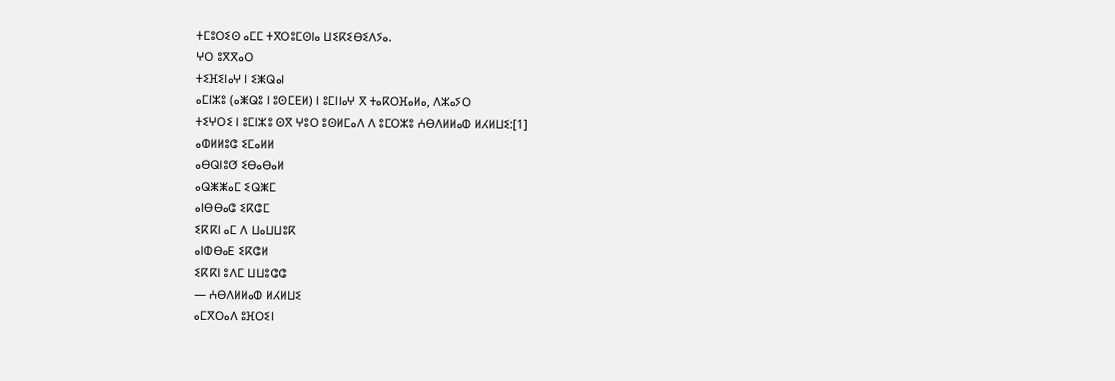ⵜⵎⵓⵔⵉⵙ ⴰⵎⵎ ⵜⴳⵔⵓⵎⵙⵏⴰ ⵡⵉⴽⵉⴱⵉⴷⵢⴰ.
ⵖⵔ ⵓⴳⴳⴰⵔ
ⵜⵉⴼⵉⵏⴰⵖ ⵏ ⵉⵥⵕⴰⵏ
ⴰⵎⵏⵣⵓ (ⴰⵥⵕⵓ ⵏ ⵓⵙⵎⴹⵍ) ⵏ ⵓⵎⵏⵏⴰⵖ ⴳ ⵜⴰⴽⵔⴼⴰⵍⴰ, ⴷⵣⴰⵢⵔ
ⵜⵉⵖⵔⵉ ⵏ ⵓⵎⵏⵣⵓ ⵙⴳ ⵖⵓⵔ ⵓⵙⵍⵎⴰⴷ ⴷ ⵓⵎⵔⵣⵓ ⵄⴱⴷⵍⵍⴰⵀ ⵍⵃⵍⵡⵉ:[1]
ⴰⵀⵍⵍⵓⵛ ⵉⵎⴰⵍⵍ
ⴰⴱⵕⵏⵓⵚ ⵉⴱⴰⴱⴰⵍ
ⴰⵕⵥⵥⴰⵎ ⵉⵕⵥⵎ
ⴰⵏⴱⴱⴰⵛ ⵉⴽⵛⵎ
ⵉⴽⴽⵏ ⴰⵎ ⴷ ⵡⴰⵡⵡⵓⴽ
ⴰⵏⵀⴱⴰⴹ ⵉⴽⵛⵍ
ⵉⴽⴽⵏ ⵓⴷⵎ ⵡⵡⵓⵛⵛ
— ⵄⴱⴷⵍⵍⴰⵀ ⵍⵃⵍⵡⵉ
ⴰⵎⴳⵔⴰⴷ ⵓⴼⵔⵉⵏ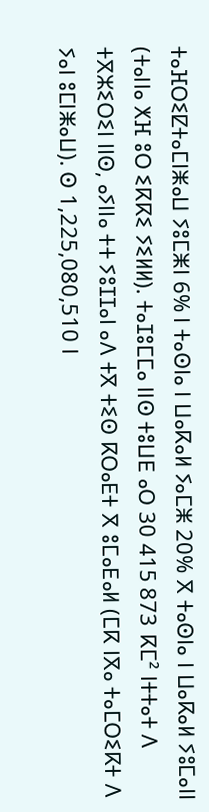ⵜⴰⴼⵔⵉⵇⵜⴰⵎⵏⵥⴰⵡ ⵢⵓⵎⵥⵏ 6% ⵏ ⵜⴰⵙⵏⴰ ⵏ ⵡⴰⴽⴰⵍ ⵢⴰⵎⵥ 20% ⴳ ⵜⴰⵙⵏⴰ ⵏ ⵡⴰⴽⴰⵍ ⵢⵓⵎⴰⵏⵏ (ⵜⴰⵏⵏⴰ ⵅⴼ ⵓⵔ ⵉⴽⴽⵉ ⵢⵉⵍⵍ). ⵜⴰⵊⵓⵎⵎⴰ ⵏⵏⵙ ⵜⵓⵡⴹ ⴰⵔ 30 415 873 ⴽⵎ² ⵏⵜⵜⴰⵜ ⴷ ⵜⴳⵣⵉⵔⵉⵏ ⵏⵏⵙ, ⴰⵢⵏⵏⴰ ⵜⵜ ⵢⵓⵊⵊⴰⵏ ⴰⴷ ⵜⴳ ⵜⵉⵙ ⴽⵔⴰⴹⵜ ⴳ ⵓⵎⴰⴹⴰⵍ (ⵎⴽ ⵏⴳⴰ ⵜⴰⵎⵔⵉⴽⵜ ⴷ ⵢⴰⵏ ⵓⵎⵏⵥⴰⵡ). ⵙ 1,225,080,510 ⵏ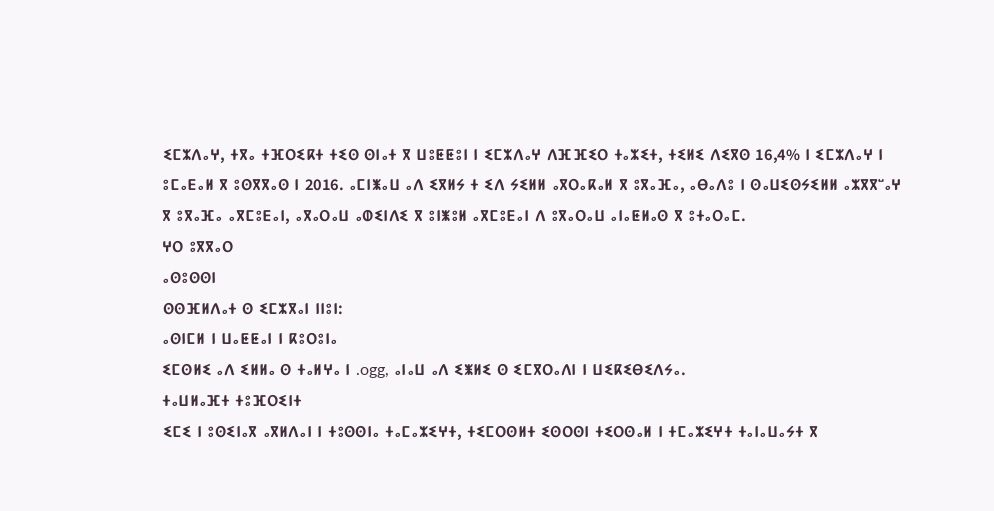ⵉⵎⵣⴷⴰⵖ, ⵜⴳⴰ ⵜⴼⵔⵉⴽⵜ ⵜⵉⵙ ⵙⵏⴰⵜ ⴳ ⵡⵓⵟⵟⵓⵏ ⵏ ⵉⵎⵣⴷⴰⵖ ⴷⴼⴼⵉⵔ ⵜⴰⵣⵉⵜ, ⵜⵉⵍⵉ ⴷⵉⴳⵙ 16,4% ⵏ ⵉⵎⵣⴷⴰⵖ ⵏ ⵓⵎⴰⴹⴰⵍ ⴳ ⵓⵙⴳⴳⴰⵙ ⵏ 2016. ⴰⵎⵏⵥⴰⵡ ⴰⴷ ⵉⴳⵍⵢ ⵜ ⵉⴷ ⵢⵉⵍⵍ ⴰⴳⵔⴰⴽⴰⵍ ⴳ ⵓⴳⴰⴼⴰ, ⴰⴱⴰⴷⵓ ⵏ ⵙⴰⵡⵉⵙⵢⵉⵍⵍ ⴰⵣⴳⴳⵯⴰⵖ ⴳ ⵓⴳⴰⴼⴰ ⴰⴳⵎⵓⴹⴰⵏ, ⴰⴳⴰⵔⴰⵡ ⴰⵀⵉⵏⴷⵉ ⴳ ⵓⵏⵥⵓⵍ ⴰⴳⵎⵓⴹⴰⵏ ⴷ ⵓⴳⴰⵔⴰⵡ ⴰⵏⴰⵟⵍⴰⵙ ⴳ ⵓⵜⴰⵔⴰⵎ.
ⵖⵔ ⵓⴳⴳⴰⵔ
ⴰⵙⵓⵙⵙⵏ
ⵙⵙⴼⵍⴷⴰⵜ ⵙ ⵉⵎⵣⴳⴰⵏ ⵏⵏⵓⵏ:
ⴰⵙⵏⵎⵍ ⵏ ⵡⴰⵟⵟⴰⵏ ⵏ ⴽⵓⵔⵓⵏⴰ
ⵉⵎⵙⵍⵉ ⴰⴷ ⵉⵍⵍⴰ ⵙ ⵜⴰⵍⵖⴰ ⵏ .ogg, ⴰⵏⴰⵡ ⴰⴷ ⵉⵥⵍⵉ ⵙ ⵉⵎⴳⵔⴰⴷⵏ ⵏ ⵡⵉⴽⵉⴱⵉⴷⵢⴰ.
ⵜⴰⵡⵍⴰⴼⵜ ⵜⵓⴼⵔⵉⵏⵜ
ⵉⵎⵉ ⵏ ⵓⵙⵉⵏⴰⴳ ⴰⴳⵍⴷⴰⵏ ⵏ ⵜⵓⵙⵙⵏⴰ ⵜⴰⵎⴰⵣⵉⵖⵜ, ⵜⵉⵎⵔⵙⵍⵜ ⵉⵙⵔⵙⵏ ⵜⵉⵔⵙⴰⵍ ⵏ ⵜⵎⴰⵣⵉⵖⵜ ⵜⴰⵏⴰⵡⴰⵢⵜ ⴳ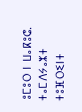ⵓⵎⵓⵔ ⵏ ⵡⴰⴽⵓⵛ.
ⵜⴰⵎⴷⵢⴰⵣⵜ ⵜⵓⴼⵔⵉⵏⵜ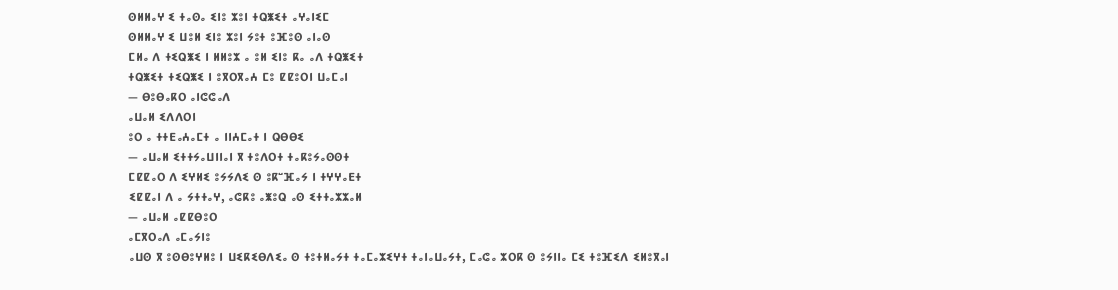ⵙⵍⵍⴰⵖ ⵉ ⵜⴰⵙⴰ ⵉⵏⵓ ⵣⵓⵏ ⵜⵕⵥⵉⵜ ⴰⵖⴰⵏⵉⵎ
ⵙⵍⵍⴰⵖ ⵉ ⵡⵓⵍ ⵉⵏⵓ ⵣⵓⵏ ⵢⵓⵜ ⵓⴼⵓⵙ ⴰⵏⴰⵙ
ⵎⵍⴰ ⴷ ⵜⵉⵕⵥⵉ ⵏ ⵍⵍⵓⵣ ⴰ ⵓⵍ ⵉⵏⵓ ⴽⴰ ⴰⴷ ⵜⵕⵥⵉⵜ
ⵜⵕⵥⵉⵜ ⵜⵉⵕⵥⵉ ⵏ ⵓⴳⵔⴳⴰⵄ ⵎⵓ ⵇⵇⵓⵔⵏ ⵡⴰⵎⴰⵏ
— ⴱⵓⴱⴰⴽⵔ ⴰⵏⵛⵛⴰⴷ
ⴰⵡⴰⵍ ⵉⴷⴷⵔⵏ
ⵓⵔ ⴰ ⵜⵜⴹⴰⵄⴰⵎⵜ ⴰ ⵏⵏⵄⵎⴰⵜ ⵏ ⵕⴱⴱⵉ
— ⴰⵡⴰⵍ ⵉⵜⵜⵢⴰⵡⵏⵏⴰⵏ ⴳ ⵜⵓⴷⵔⵜ ⵜⴰⴽⵓⵢⴰⵙⵙⵜ
ⵎⵇⵇⴰⵔ ⴷ ⵉⵖⵍⵉ ⵓⵢⵢⴷⵉ ⵙ ⵓⴽⵯⴼⴰⵢ ⵏ ⵜⵖⵖⴰⴹⵜ
ⵉⵇⵇⴰⵏ ⴷ ⴰ ⵢⵜⵜⴰⵖ, ⴰⵛⴽⵓ ⴰⵥⵓⵕ ⴰⵙ ⵉⵜⵜⴰⵣⵣⴰⵍ
— ⴰⵡⴰⵍ ⴰⵇⵇⴱⵓⵔ
ⴰⵎⴳⵔⴰⴷ ⴰⵎⴰⵢⵏⵓ
ⴰⵡⵙ ⴳ ⵓⵙⴱⵓⵖⵍⵓ ⵏ ⵡⵉⴽⵉⴱⴷⵉⴰ ⵙ ⵜⵓⵜⵍⴰⵢⵜ ⵜⴰⵎⴰⵣⵉⵖⵜ ⵜⴰⵏⴰⵡⴰⵢⵜ, ⵎⴰⵛⴰ ⵣⵔⴽ ⵙ ⵓⵢⵏⵏⴰ ⵎⵉ ⵜⵓⴼⵉⴷ ⵉⵍⵓⴳⴰⵏ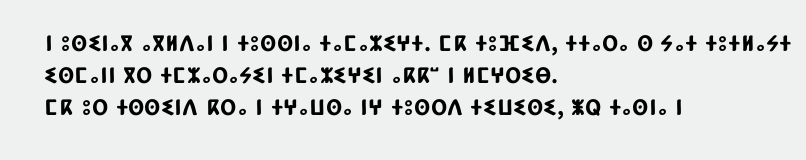ⵏ ⵓⵙⵉⵏⴰⴳ ⴰⴳⵍⴷⴰⵏ ⵏ ⵜⵓⵙⵙⵏⴰ ⵜⴰⵎⴰⵣⵉⵖⵜ. ⵎⴽ ⵜⵓⴼⵉⴷ, ⵜⵜⴰⵔⴰ ⵙ ⵢⴰⵜ ⵜⵓⵜⵍⴰⵢⵜ ⵉⵙⵎⴰⵏⵏ ⴳⵔ ⵜⵎⵣⴰⵔⴰⵢⵉⵏ ⵜⵎⴰⵣⵉⵖⵉⵏ ⴰⴽⴽⵯ ⵏ ⵍⵎⵖⵔⵉⴱ.
ⵎⴽ ⵓⵔ ⵜⵙⵙⵉⵏⴷ ⴽⵔⴰ ⵏ ⵜⵖⴰⵡⵙⴰ ⵏⵖ ⵜⵓⵙⵔⴷ ⵜⵉⵡⵉⵙⵉ, ⵥⵕ ⵜⴰⵙⵏⴰ ⵏ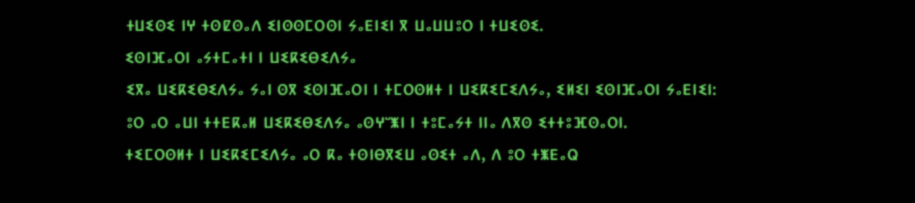ⵜⵡⵉⵙⵉ ⵏⵖ ⵜⵙⵇⵙⴰⴷ ⵉⵏⵙⵙⵎⵔⵙⵏ ⵢⴰⴹⵏⵉⵏ ⴳ ⵡⴰⵡⵡⵓⵔ ⵏ ⵜⵡⵉⵙⵉ.
ⵉⵙⵏⴼⴰⵔⵏ ⴰⵢⵜⵎⴰⵜⵏ ⵏ ⵡⵉⴽⵉⴱⵉⴷⵢⴰ
ⵉⴳⴰ ⵡⵉⴽⵉⴱⵉⴷⵢⴰ ⵢⴰⵏ ⵙⴳ ⵉⵙⵏⴼⴰⵔⵏ ⵏ ⵜⵎⵔⵙⵍⵜ ⵏ ⵡⵉⴽⵉⵎⵉⴷⵢⴰ, ⵉⵍⵉⵏ ⵉⵙⵏⴼⴰⵔⵏ ⵢⴰⴹⵏⵉⵏ:
ⵓⵔ ⴰⵔ ⴰⵡⵏ ⵜⵜⴹⴽⴰⵍ ⵡⵉⴽⵉⴱⵉⴷⵢⴰ ⴰⵙⵖⵯⵥⵏ ⵏ ⵜⵓⵎⴰⵢⵜ ⵏⵏⴰ ⴷⴳⵙ ⵉⵜⵜⵓⴼⵙⴰⵔⵏ.
ⵜⵉⵎⵔⵙⵍⵜ ⵏ ⵡⵉⴽⵉⵎⵉⴷⵢⴰ ⴰⵔ ⴽⴰ ⵜⵙⵏⴱⴳⵉⵡ ⴰⵙⵉⵜ ⴰⴷ, ⴷ ⵓⵔ ⵜⵥⴹⴰⵕ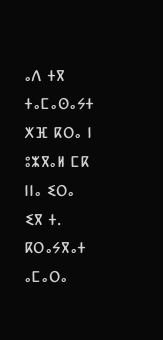ⴰⴷ ⵜⴳ ⵜⴰⵎⴰⵙⴰⵢⵜ ⵅⴼ ⴽⵔⴰ ⵏ ⵓⵣⴳⴰⵍ ⵎⴽ ⵏⵏⴰ ⵉⵔⴰ ⵉⴳ ⵜ.
ⴽⵔⴰⵢⴳⴰⵜ ⴰⵎⴰⵔⴰ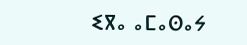ⵉⴳⴰ ⴰⵎⴰⵙⴰⵢ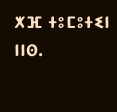ⵅⴼ ⵜⵓⵎⵓⵜⵉⵏ ⵏⵏⵙ.